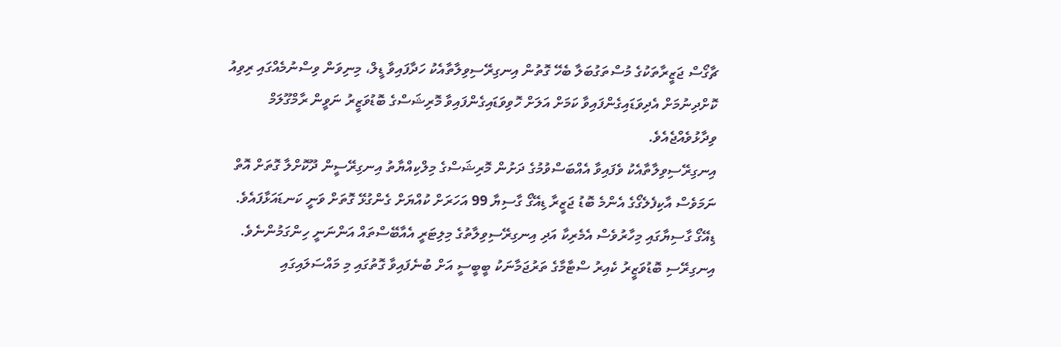ޗާގޯސް ޖަޒީރާތަކުގެ މުސްތަގުބަލާ ބެހޭ ގޮތުން އިނގިރޭސިވިލާތާއެކު ހަދާފައިވާ ޑީލް، މިނިވަން ވިސްނުމެއްގައި ރިވިއު ކޮށްދިނުމަށް އެދިވަޑައިގެންފައިވާ ކަމަށް އަލަށް ހޮވިވަޑައިގެންފައިވާ މޮރިޝަސްގެ ބޮޑުވަޒީރު ނަވީން ރާމްގޫލަމް ވިދާޅުވެއްޖެއެވެ.
އިނގިރޭސިވިލާތާއެކު ވެފައިވާ އެއްބަސްވުމުގެ ދަށުން މޮރިޝަސްގެ މިލްކިއްޔާތު އިނގިރޭސީން ދޫކޮށްލާ ގޮތަށް އޮތް ނަމަވެސް އާކިފެލެގޯގެ އެންމެ ބޮޑު ޖަޒީރާ ޑިއޭގޯ ގާސިޔާ 99 އަހަރަށް ކުއްޔަށް ގެންގުޅޭ ގޮތަށް ވަނީ ކަނޑައަޅާފައެވެ.
ޑިއޭގޯ ގާސިޔާގައި މިހާރުވެސް އެމެރިކާ އަދި އިނގިރޭސިވިލާތުގެ މިލިޓަރީ އެއާބޭސްތައް އަންނަނީ ހިންގަމުންނެވެ.
އިނގިރޭސި ބޮޑުވަޒީރު ކެއިރު ސްޓާމާގެ ތަރުޖަމާނަކު ބީބީސީ އަށް ބުނެފައިވާ ގޮތުގައި މި މައްސަލައިގައި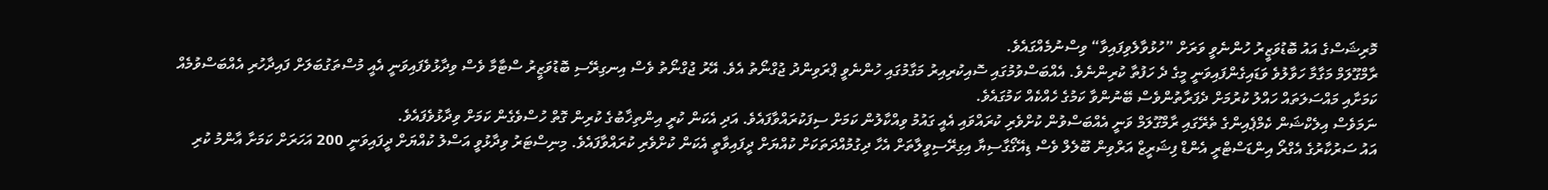މޮރިޝަސްގެ އައު ބޮޑުވަޒީރު ހުންނެވީ ވަރަށް ”ހުޅުވާލެވިފައިވާ“ ވިސްނުމެއްގައެވެ.
ރާމްގޫލަމް މަގާމާ ހަވާލުވެ ވަޑައިގެންފައިވަނީ މީގެ ދެ ހަފުތާ ކުރިންނެވެ. އެއްބަސްވުމުގައި ސޮއިކުރިއިރު މަގާމުގައި ހުންނެވީ ޕްރަވިންދު ޖުގްނޯތު އެވެ. އޭރު ޖުގްނޯތު ވެސް އިނގިރޭސި ބޮޑުވަޒީރު ސްޓާމާ ވެސް ވިދާޅުވެފައިވަނީ އެއީ މުސްތަގުބަލަށް ފައިދާހުރި އެއްބަސްވުމެއް ކަމަށާއި މައްސަލަތައް ހައްލު ކުރުމަށް ދެފަރާތުންވެސް ބޭނުންވާ ކަމުގެ ހެއްކެއް ކަމުގައެވެ.
ނަމަވެސް އިލެކްޝަން ކެމްޕެއިންގެ ތެރޭގައި ރާމްގޫލަމް ވަނީ އެއްބަސްވުން ކުށްވެރި ކުރައްވައި އެއީ ގައުމު ވިއްކާލުން ކަމަށް ސިފަކުރައްވާފައެވެ. އަދި އެކަން ކުރީ އިންތިޚާބުގެ ކުރިން ގޮތް ހުސްވެގެން ކަމަށް ވިދާޅުވެފައެވެ.
އައު ސަރުކާރުގެ އެގްރޯ އިންޑަސްޓްރީ އެންޑް ފިޝަރީޒް އަރްވިން ބޫލެލް ވެސް ޑިއޭގޯގާސިޔާ އިގިރޭސިވީލާތަށް އެހާ ދިގުމުއްދަތަކަށް ކުއްޔަށް ދީފައިވާތީ އެކަން ކުށްވެރި ކުރައްވާފައެވެ. މިނިސްޓަރު ވިދާޅުވީ އަސްލު ކުއްޔަށް ދީފައިވަނީ 200 އަހަރަށް ކަމަށާ އާންމު ކުރި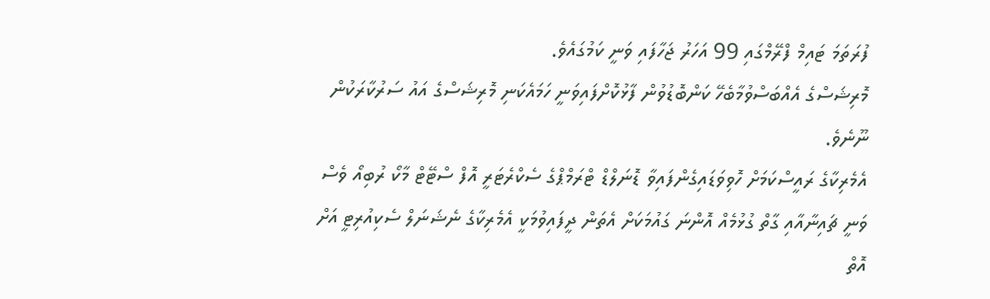ފުރަތަމަ ޓައިމް ފްރޭމްގައި 99 އަހަރު ޖަހާފައި ވަނީ ކަމުގައެވެ.
މޮރިޝަސްގެ އެއްބަސްވުމާބެހޭ ކަންބޮޑުވުން ފާޅުކޮށްފައިވަނީ ހަމައެކަނި މޮރިޝަސްގެ އައު ސަރުކާރަކުން ނޫނެވެ.
އެމެރިކާގެ ރައީސްކަމަށް ހޮވިވަޑައިގެންފައިވާ ޑޮނަލްޑް ޓްރަމްޕްގެ ސެކްރެޓަރީ އޮފް ސްޓޭޓް މާކޯ ރުބިއޯ ވެސް ވަނީ ޗައިނާއާއި ގާތް ގުޅުމެއް އޮންނަ ގައުމަކަށް އެތަން ދީފައިވުމަކީ އެމެރިކާގެ ނެޝަނަލް ސެކިއުރިޓީ އަށް އޮތް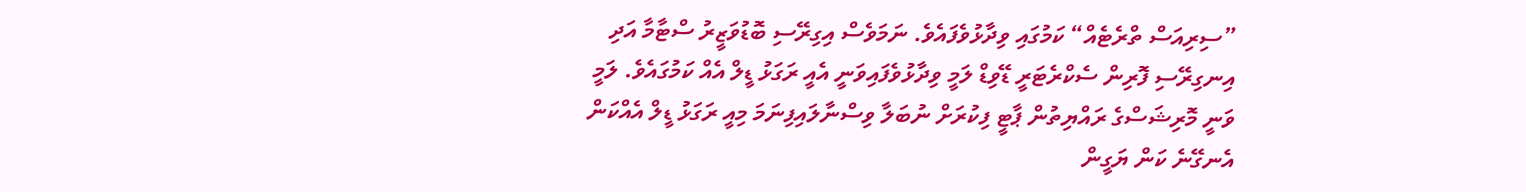”ސިރިއަސް ތްރެޓެއް“ ކަމުގައި ވިދާޅުވެފައެވެ. ނަމަވެސް އިގިރޭސި ބޮޑުވަޒީރު ސްޓާމާ އަދި އިނގިރޭސި ފޮރިން ސެކްރެޓަރީ ޑޭވިޑް ލަމީ ވިދާޅުވެފައިވަނީ އެއީ ރަގަޅު ޑީލް އެއް ކަމުގައެވެ. ލަމީ ވަނީ މޮރިޝަސްގެ ރައްޔިތުން ޕާޓީ ފިކުރަށް ނުބަލާ ވިސްނާލައިފިނަމަ މިއީ ރަގަޅު ޑީލް އެއްކަން އެނގޭނެ ކަން ޔަގީން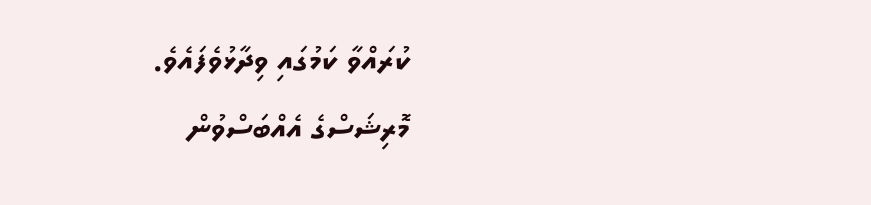ކުރައްވާ ކަމުގައި ވިދާޅުވެފައެވެ.
މޮރިޝަސްގެ އެއްބަސްވުން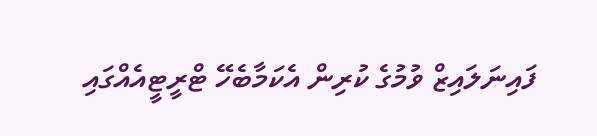ފައިނަލައިޒް ވުމުގެ ކުރިން އެކަމާބެހޭ ޓްރީޓީއެއްގައި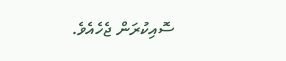ސޮއިކުރަން ޖެހެއެވެ.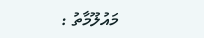މައުލޫމާތު :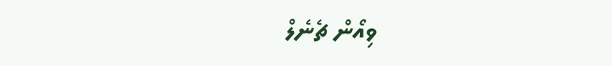ވިއޯން ޗެނެލް